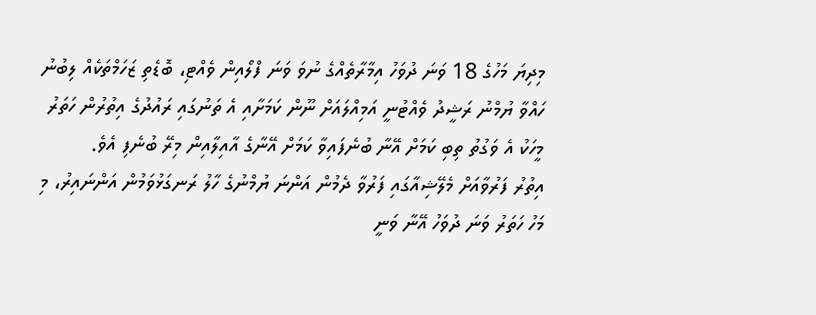މިދިޔަ މަހުގެ 18 ވަނަ ދުވަހު އިމާރާތެއްގެ ނުވަ ވަނަ ފްލޯއިން ވެއްޓި، ބޮޑެތި ޒަހަމްތަކެއް ލިބުނު ހައްވާ ޔުމްނު ރަޝީދު ވެއްޓުނީ އަމިއްލައަށް ނޫން ކަމަށާއި އެ ތަނުގައި ރައުދުގެ އިތުރުން ހަތަރު މީހަކު އެ ވަގުތު ތިބި ކަމަށް އޭނާ ބުނެފައިވާ ކަމަށް އޭނާގެ އާއިލާއިން މިރޭ ބުނެފި އެވެ.
އިތުރު ފަރުވާއަށް މެލޭޝިއާގައި ފަރުވާ ދެމުން އަންނަ ޔުމްނުގެ ހާލު ރަނގަޅުވަމުން އަންނައިރު، މި މަހު ހަތަރު ވަނަ ދުވަހު އޭނާ ވަނީ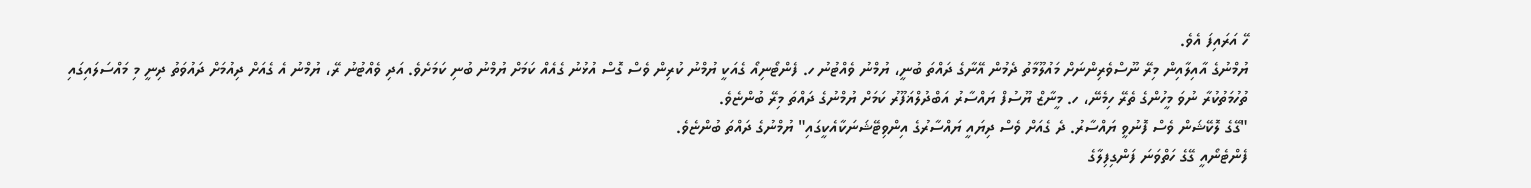ހޭ އަރައިފަ އެވެ.
ޔުމްނުގެ އާއިލާއިން މިރޭ ނޫސްވެރިންނަށް މައުލޫމާތު ދެމުން އޭނާގެ ދައްތަ ބުނީ، ޔުމްނު ވެއްޓުނު ހ. ފެންޓޯނިއޯ ގެއަކީ ޔުމްނު ކުރިން ވެސް ގޮސް އުޅުނު ގެއެއް ކަމަށް ޔުމްނު ބުނި ކަމަށެވެ. އަދި ވެއްޓުނު ރޭ، ޔުމްނު އެ ގެއަށް ދިއުމަށް ދައުވަތު ދިނީ މި މައްސަލައިގައި ތުހުމަތުކުރާ ނުވަ މީހުންގެ ތެރޭ ހިމެނޭ، ހ. މީނާޒް ޔޫސުފް ޔައްސާރު އަބްދުލްޣަފޫރު ކަމަށް ޔުމްނުގެ ދައްތަ މިރޭ ބުންޏެވެ.
"ގޭގެ ލޮކޭޝަން ވެސް ފޮނުވީ ޔައްސާރު. ދެ ގެއަށް ވެސް ދިޔައީ ޔައްސާރުގެ އިންވިޓޭޝަނަކާއެކީގައި" ޔުމްނުގެ ދައްތަ ބުންޏެވެ.
ފެންޓެނޯއީ ގޭގެ ހަތްވަނަ ފަންގިފިލާގެ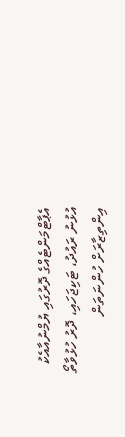އެޕާޓްމަންޓެއްގެ ދޮރުގައި ޔުމްނުއާއެކު އުޅުނު ރައުދު، ޓަކިޖަހައި، ދޮރު ހުޅުވާތޯ އިންތިޒާރަށް ހުންނަތަން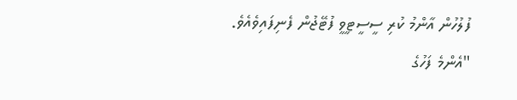ފުލުހުން އާންމު ކުރި ސީސީޓީވީ ފުޓޭޖުން ފެނިފައިވެއެވެ.
"އެންމެ ފަހުގެ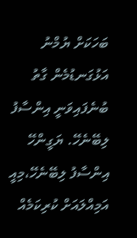ބަހަކަށް ޔުމްނު އަޅުގަނޑުމެން ގާތު ބުނެފައިވަނީ އިންސާފު ލިބޭނެހޭ. ޔަގީންހޭ އިންސާފު ލިބޭނެހޭ،މިއީ އަމިއްލައަށް ކުރިކަމެއް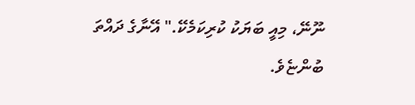ނޫނޭ، މިއީ ބަޔަކު ކުރިކަމެކޭ." އޭނާގެ ދައްތަ ބުންޏެވެ.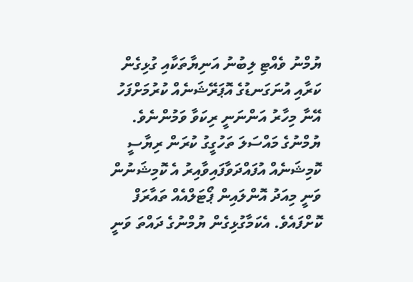ޔުމްނު ވެއްޓި ލިބުނު އަނިޔާތަކާއި ގުޅިގެން ކަރާއި އުނަގަނޑުގެ އޮޕަރޭޝަނެއް ކުރުމަށްފަހު އޭނާ މިހާރު އަންނަނީ ރިކަވާ ވަމުންނެވެ. ޔުމްނުގެ މައްސަލަ ތަހުގީގު ކުރަން ރިޔާސީ ކޮމިޝަނެއް އުފައްދަވާފައިވާއިރު އެ ކޮމިޝަނުން ވަނީ މިއަދު އޮންލައިން ޕޯޓަލްއެއް ތައާރަފް ކޮށްފައެވެ. އެކަމާގުޅިގެން ޔުމްނުގެ ދައްތަ ވަނީ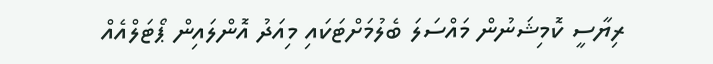ރިޔާސީ ކޮމިޝަނުން މައްސަލަ ބެލުމަށްޓަކައި މިއަދު އޮންލައިން ޕޯޓަލްއެއް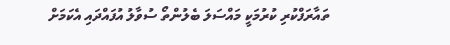ތައާރަފްކުރި ކުރުމަކީ މައްސަލަ ބެލުންތޯ ސުވާލު އުފައްދައި އެކަމަށް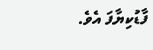ފާޑުކިޔާފަ އެވެ.